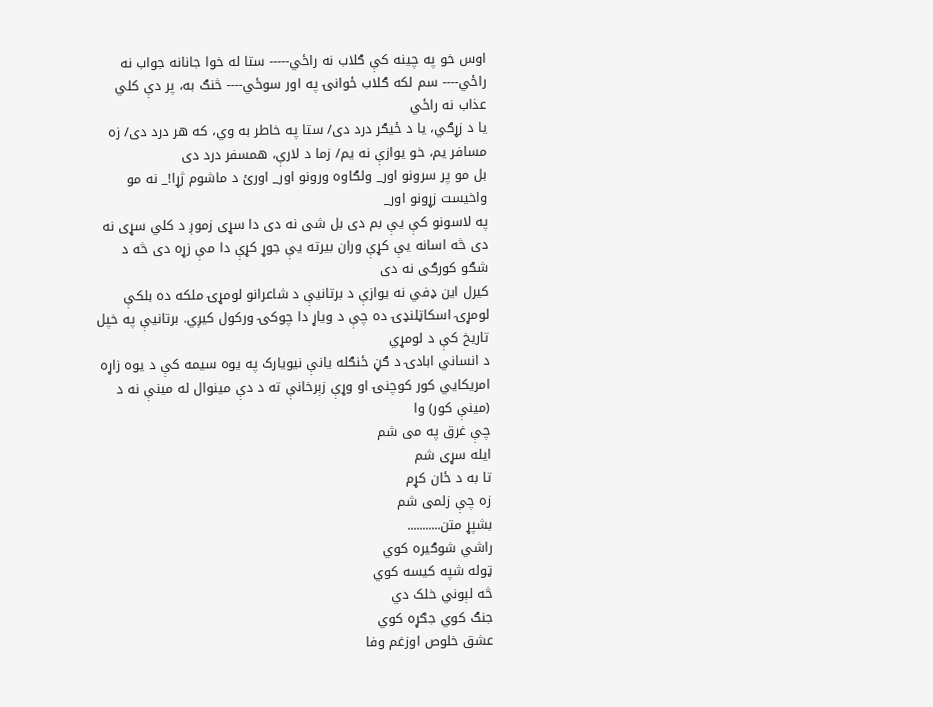اوس خو په چينه کې ګلاب نه راځي----- ستا له خوا جانانه جواب نه راځي---- سم لکه ګلاب ځوانۍ په اور سوځي---- څنګ به، پر دې کلي عذاب نه راځي
يا د زړګي، يا د ځيګر درد دى/ ستا په خاطر به وي، که هر درد دى/ زه مسافر يم، خو يوازې نه يم/ زما د لارې، همسفر درد دى
بل مو پر سرونو اور_ ولګاوه ورونو اور_ اورئ د ماشوم ژړا!_ نه مو واخيست زړونو اور_
په لاسونو كې يې بم دى بل شى نه دى دا سړى زموږ د كلي سړى نه دى څه اسانه يې كړې وران بيرته يې جوړ كړې دا مې زړه دى څه د شګو كورګى نه دى
كيرل اين ډفي نه يوازې د برتانيې د شاعرانو لومړۍ ملكه ده بلكې لومړۍ اسكاټلنډۍ ده چې د وياړ دا چوكۍ وركول كيږي. برتانيې په خپل تاريخ كې د لومړي
د انساني ابادۍ د ګڼ ځنګله يانې نيويارک په يوه سيمه کې د يوه زاړه امريکايي کور کوچنۍ او وړې زېرخانې ته د دې مينوال له مينې نه د (مينې کور) وا
چې غرق په می شم
ايله سړی شم
تا به د ځان کړم
زه چې زلمی شم
بشپړ متن...........
راشي شوګيره کوي
ټوله شپه کيسه کوي
څه لېوني خلک دي
جنګ کوي جګړه کوي
عشق خلوص اوزغم وفا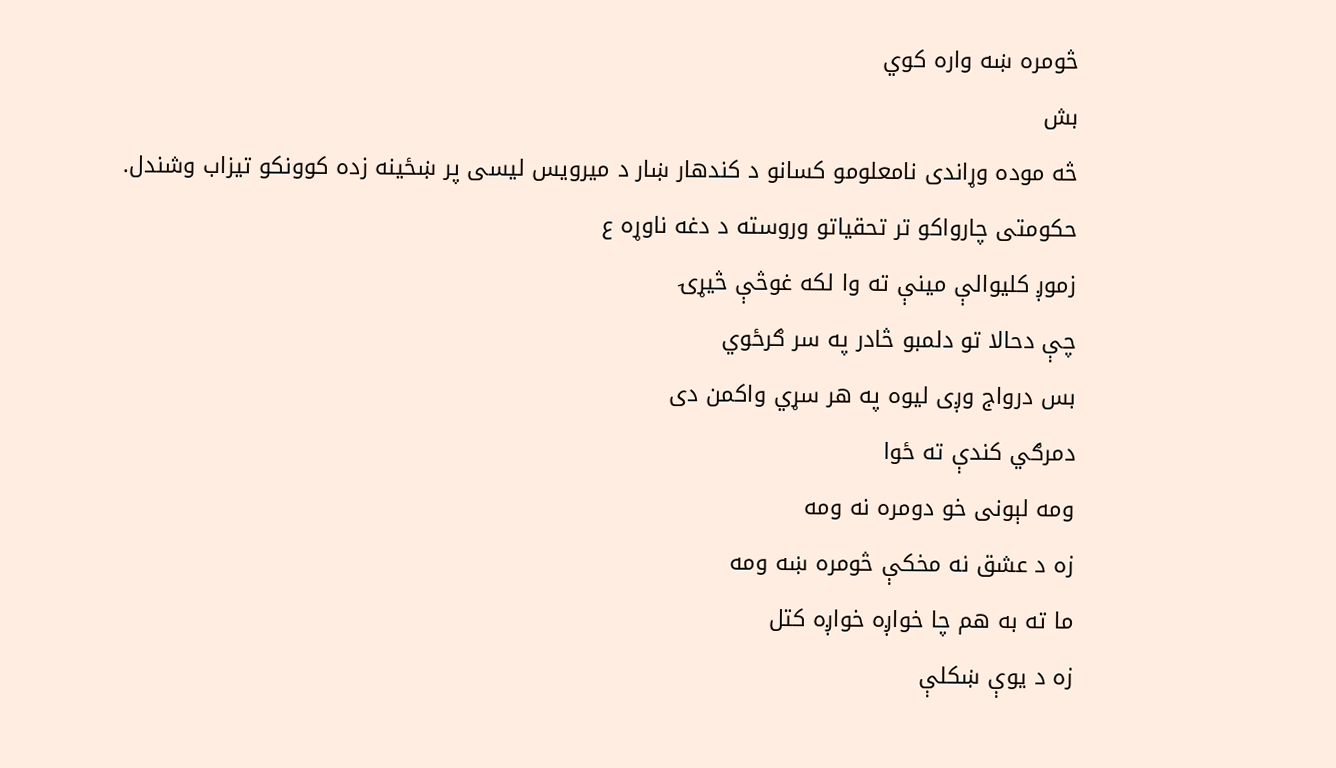څومره ښه واره کوي
بش
څه موده وړاندی نامعلومو کسانو د کندهار ښار د ميرویس لیسی پر ښځینه زده کوونکو تیزاب وشندل. حکومتی چارواکو تر تحقیاتو وروسته د دغه ناوړه ع
زموږ کليوالې مينې ته وا لکه غوڅې څيړۍ
چې دحالا تو دلمبو څادر په سر ګرځوي
بس درواج وږى ليوه په هر سړي واکمن دى
دمرګي کندې ته ځوا
ومه لېونی خو دومره نه ومه
زه د عشق نه مخکې څومره ښه ومه
ما ته به هم چا خواږه خواږه کتل
زه د يوې ښکلې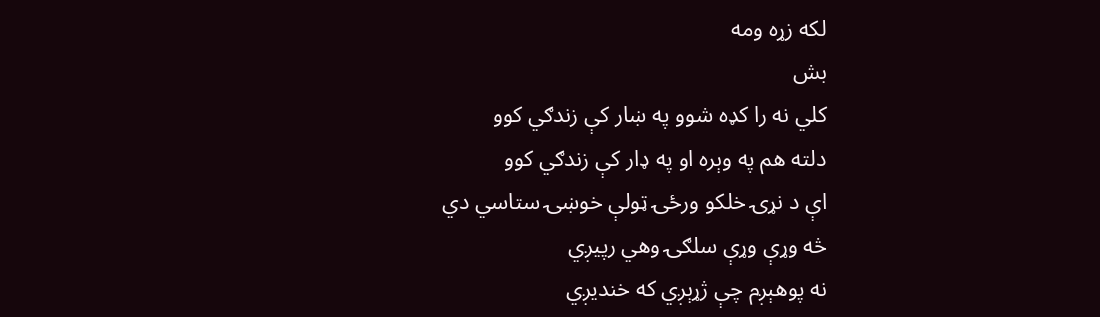لکه زړه ومه
بش
کلي نه را کډه شوو په ښار کې زندګي کوو
دلته هم په وېره او په ډار کې زندګي کوو
اې د نړۍ خلکو ورځۍ ټولې خوښۍ ستاسي دي
څه وړې وړې سلګۍ وهي رپيږي
نه پوهېږم چې ژړېږي که خنديږي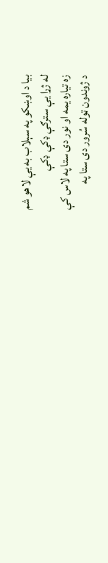بيا د اوښکو په سېلاب به يې لاهو شم
له ژړا يې سترګې ډکې ډکې
زه تياره يمه او نور دى ستا په لاس كې
د ژوندون ټوله سُرور دى ستا په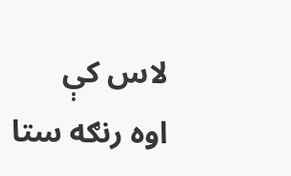لاس كې
اوه رنګه ستا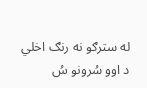له سترګو نه رنګ اخلي
د اوو سُرونو سُ